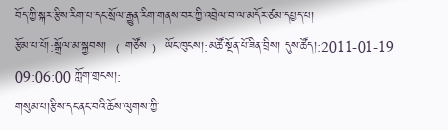བོད་ཀྱི་སྐར་རྩིས་རིག་པ་དང་སྲོལ་རྒྱུན་རིག་གནས་བར་ཀྱི་འབྲེལ་བ་ལ་མདོར་ཙམ་དཔྱད་པ།
རྩོམ་པ་པོ།:སྒྲོལ་མ་སྐྱབས། ﹙གཙོས﹚ ཡོང་ཁུངས།:མཚོ་སྔོན་པོ་ཟིན་བྲིས། དུས་ཚོད།:2011-01-19 09:06:00 ཀློག་གྲངས།:
གསུམ་པ།རྩིས་དང་ནང་བའི་ཆོས་ལུགས་ཀྱི་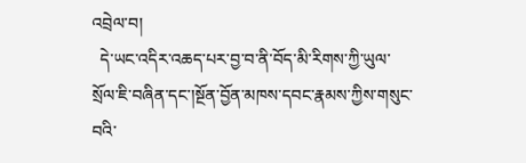འབྲེལ་བ།
  དེ་ཡང་འདིར་འཆད་པར་བྱ་བ་ནི་བོད་མི་རིགས་ཀྱི་ཡུལ་སྲོལ་ཇི་བཞིན་དང་།སྔོན་བྱོན་མཁས་དབང་རྣམས་ཀྱིས་གསུང་བའི་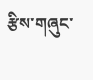རྩིས་གཞུང་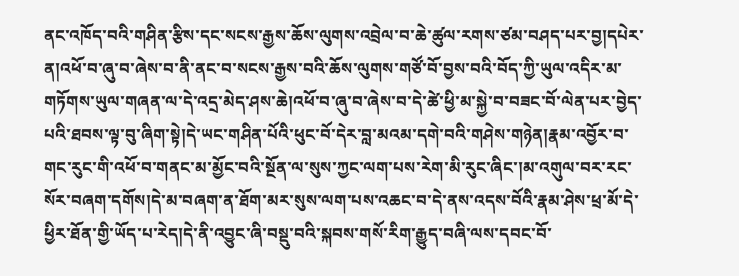ནང་འཁོད་བའི་གཤིན་རྩིས་དང་སངས་རྒྱས་ཆོས་ལུགས་འབྲེལ་བ་ཆེ་ཚུལ་རགས་ཙམ་བཤད་པར་བྱ།དཔེར་ན།འཕོ་བ་ཞུ་བ་ཞེས་བ་ནི་ནང་བ་སངས་རྒྱས་བའི་ཆོས་ལུགས་གཙོ་བོ་བྱས་བའི་བོད་ཀྱི་ཡུལ་འདིར་མ་གཏོགས་ཡུལ་གཞན་ལ་དེ་འདྲ་མེད་ཤས་ཆེ།འཕོ་བ་ཞུ་བ་ཞེས་བ་དེ་ཚེ་ཕྱི་མ་སྐྱེ་བ་བཟང་བོ་ལེན་པར་བྱེད་པའི་ཐབས་ལྟ་བུ་ཞིག་སྟེ།དེ་ཡང་གཤིན་པོའི་ཕུང་བོ་དེར་བླ་མའམ་དགེ་བའི་གཤེས་གཉེན།རྣམ་འབྱོར་བ་གང་རུང་གི་འཕོ་བ་གནང་མ་མྱོང་བའི་སྔོན་ལ་སུས་ཀྱང་ལག་པས་རེག་མི་རུང་ཞིང་།མ་འགུལ་བར་རང་སོར་བཞག་དགོས།དེ་མ་བཞག་ན་ཐོག་མར་སུས་ལག་པས་འཆང་བ་དེ་ནས་འདས་བོའི་རྣམ་ཤེས་ཕྲ་མོ་དེ་ཕྱིར་ཐོན་གྱི་ཡོད་པ་རེད།དེ་ནི་འབྱུང་ཞི་བསྡུ་བའི་སྐབས་གསོ་རིག་རྒྱུད་བཞི་ལས་དབང་བོ་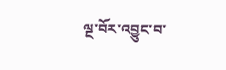ལྔ་བོར་འབྱུང་བ་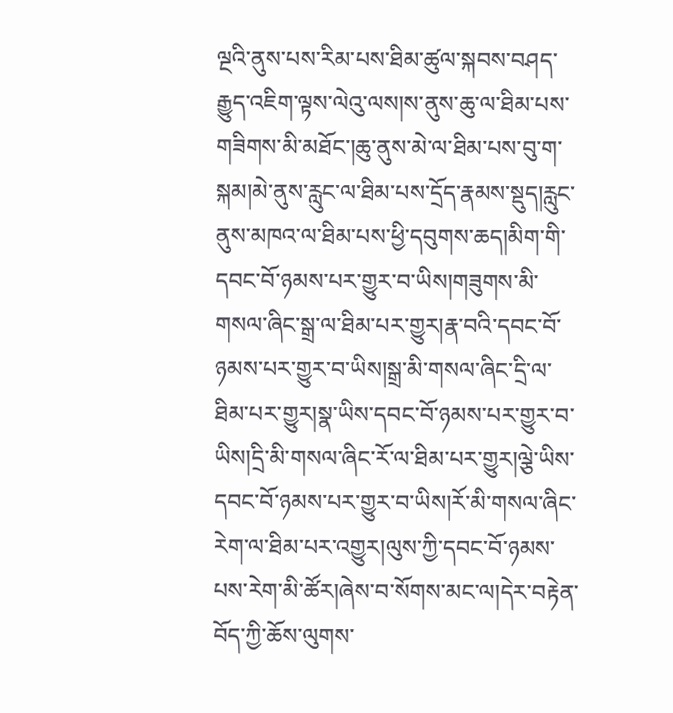ལྔའི་ནུས་པས་རིམ་པས་ཐིམ་ཚུལ་སྐབས་བཤད་རྒྱུད་འཇིག་ལྟས་ལེའུ་ལས།ས་ནུས་ཆུ་ལ་ཐིམ་པས་གཟིགས་མི་མཐོང་།ཆུ་ནུས་མེ་ལ་ཐིམ་པས་བུ་ག་སྐམ།མེ་ནུས་རླུང་ལ་ཐིམ་པས་དྲོད་རྣམས་སྡུད།རླུང་ནུས་མཁའ་ལ་ཐིམ་པས་ཕྱི་དབུགས་ཆད།མིག་གི་དབང་བོ་ཉམས་པར་གྱུར་བ་ཡིས།གཟུགས་མི་གསལ་ཞིང་སྒྲ་ལ་ཐིམ་པར་གྱུར།རྣ་བའི་དབང་བོ་ཉམས་པར་གྱུར་བ་ཡིས།སྒྲ་མི་གསལ་ཞིང་དྲི་ལ་ཐིམ་པར་གྱུར།སྣ་ཡིས་དབང་བོ་ཉམས་པར་གྱུར་བ་ཡིས།དྲི་མི་གསལ་ཞིང་རོ་ལ་ཐིམ་པར་གྱུར།ལྕེ་ཡིས་དབང་བོ་ཉམས་པར་གྱུར་བ་ཡིས།རོ་མི་གསལ་ཞིང་རེག་ལ་ཐིམ་པར་འགྱུར།ལུས་ཀྱི་དབང་བོ་ཉམས་པས་རེག་མི་ཚོར།ཞེས་བ་སོགས་མང་ལ།དེར་བརྟེན་བོད་ཀྱི་ཆོས་ལུགས་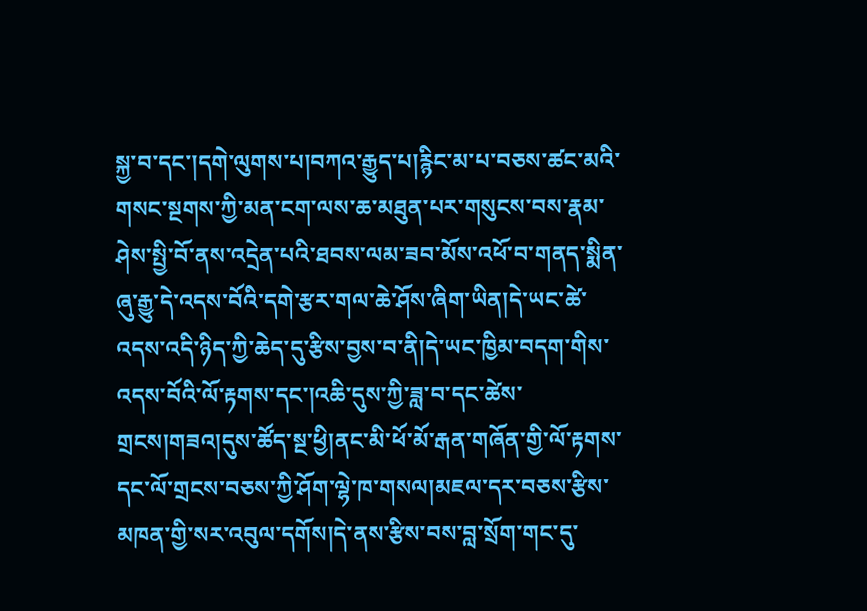སྐྱ་བ་དང་།དགེ་ལུགས་པ།བཀའ་རྒྱུད་པ།རྙིང་མ་པ་བཅས་ཚང་མའི་གསང་སྔགས་ཀྱི་མན་ངག་ལས་ཆ་མཐུན་པར་གསུངས་བས་རྣམ་ཤེས་སྤྱི་བོ་ནས་འདྲེན་པའི་ཐབས་ལམ་ཟབ་མོས་འཕོ་བ་གནད་སྨིན་ཞུ་རྒྱུ་དེ་འདས་བོའི་དགེ་རྩར་གལ་ཆེ་ཤོས་ཞིག་ཡིན།དེ་ཡང་ཚེ་འདས་འདི་ཉིད་ཀྱི་ཆེད་དུ་རྩིས་བྱས་བ་ནི།དེ་ཡང་ཁྱིམ་བདག་གིས་འདས་བོའི་ལོ་རྟགས་དང་།འཆི་དུས་ཀྱི་ཟླ་བ་དང་ཚེས་གྲངས།གཟའ།དུས་ཚོད་སྔ་ཕྱི།ནང་མི་ཕོ་མོ་རྒན་གཞོན་གྱི་ལོ་རྟགས་དང་ལོ་གྲངས་བཅས་ཀྱི་ཤོག་ལྷེ་ཁ་གསལ།མཇལ་དར་བཅས་རྩིས་མཁན་གྱི་སར་འབུལ་དགོས།དེ་ནས་རྩིས་བས་བླ་སྲོག་གང་དུ་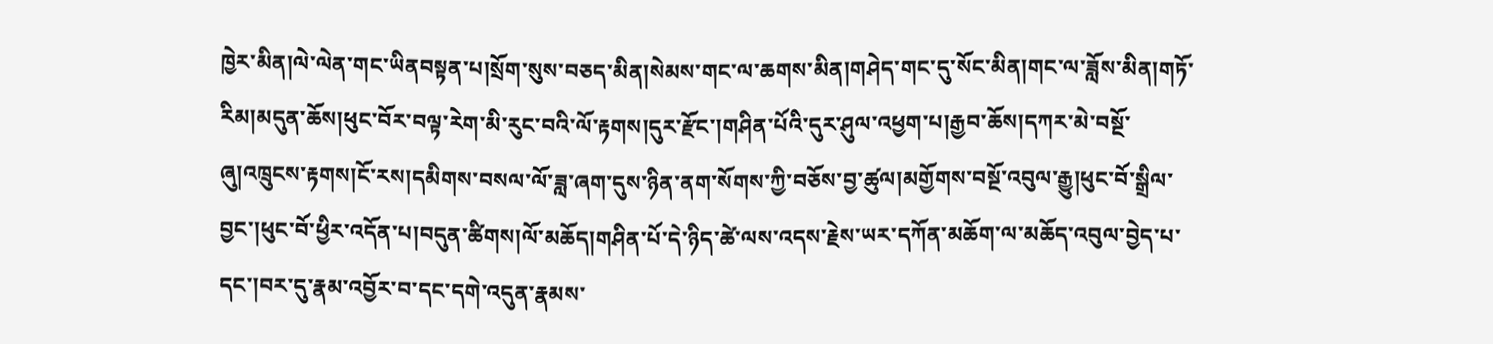ཁྱེར་མིན།ལེ་ལེན་གང་ཡིནབསྟན་པ།སྲོག་སུས་བཅད་མིན།སེམས་གང་ལ་ཆགས་མིན།གཤེད་གང་དུ་སོང་མིན།གང་ལ་ཟློས་མིན།གཏོ་རིམ།མདུན་ཆོས།ཕུང་བོར་བལྟ་རེག་མི་རུང་བའི་ལོ་རྟགས།དུར་རྫོང་།གཤིན་པོའི་དུར་ཤུལ་འཕྱག་པ།རྒྱབ་ཆོས།དཀར་མེ་བསྔོ་ཞུ།འཁྲུངས་རྟགས།ངོ་རས།དམིགས་བསལ་ལོ་ཟླ་ཞག་དུས་ཉིན་ནག་སོགས་ཀྱི་བཅོས་བྱ་ཚུལ།མགྱོགས་བསྔོ་འབུལ་རྒྱུ།ཕུང་བོ་སྒྲིལ་བྱང་།ཕུང་བོ་ཕྱིར་འདོན་པ།བདུན་ཚིགས།ལོ་མཆོད།གཤིན་པོ་དེ་ཉིད་ཚེ་ལས་འདས་རྗེས་ཡར་དཀོན་མཆོག་ལ་མཆོད་འབུལ་བྱེད་པ་དང་།བར་དུ་རྣམ་འབྱོར་བ་དང་དགེ་འདུན་རྣམས་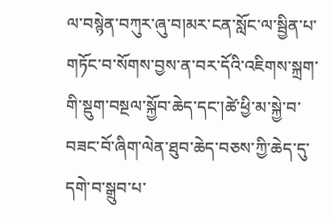ལ་བསྙེན་བཀུར་ཞུ་བ།མར་ངན་སློང་ལ་སྦྱིན་པ་གཏོང་བ་སོགས་བྱས་ན་བར་དོའི་འཇིགས་སྐྲག་གི་སྡུག་བསྔལ་སྐྱོབ་ཆེད་དང་།ཚེ་ཕྱི་མ་སྐྱེ་བ་བཟང་བོ་ཞིག་ལེན་ཐུབ་ཆེད་བཅས་ཀྱི་ཆེད་དུ་དགེ་བ་སྒྲུབ་པ་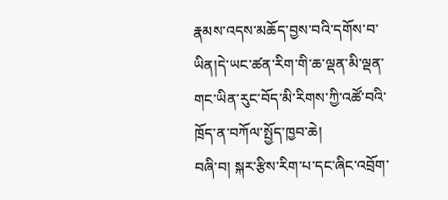རྣམས་འདས་མཆོད་བྱས་བའི་དགོས་བ་ཡིན།དེ་ཡང་ཚན་རིག་གི་ཆ་ལྡན་མི་ལྡན་གང་ཡིན་རུང་བོད་མི་རིགས་ཀྱི་འཚོ་བའི་ཁྲོད་ན་བཀོལ་སྤྱོད་ཁྱབ་ཆེ།
བཞི་བ། སྐར་རྩིས་རིག་པ་དང་ཞིང་འབྲོག་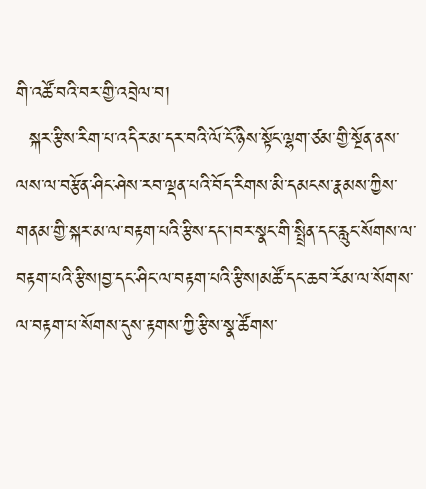གི་འཚོ་བའི་བར་གྱི་འབྲེལ་བ།
  སྐར་རྩིས་རིག་པ་འདིར་མ་དར་བའི་ལོ་ངོ་ཉིས་སྟོང་ལྷག་ཙམ་གྱི་སྔོན་ནས་ལས་ལ་བརྩོན་ཤིང་ཤེས་རབ་ལྡན་པའི་བོད་རིགས་མི་དམངས་རྣམས་ཀྱིས་གནམ་གྱི་སྐར་མ་ལ་བརྟག་པའི་རྩིས་དང་།བར་སྣང་གི་སྤྲིན་དང་རླུང་སོགས་ལ་བརྟག་པའི་རྩིས།བྱ་དང་ཤིང་ལ་བརྟག་པའི་རྩིས།མཚོ་དང་ཆབ་རོམ་ལ་སོགས་ལ་བརྟག་པ་སོགས་དུས་རྟགས་ཀྱི་རྩིས་སྣ་ཚོགས་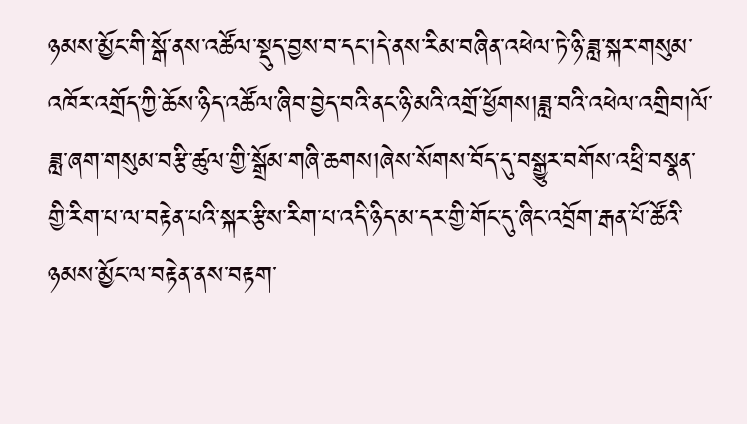ཉམས་མྱོང་གི་སྒོ་ནས་འཚོལ་སྡུད་བྱས་བ་དང་།དེ་ནས་རིམ་བཞིན་འཕེལ་ཏེ་ཉི་ཟླ་སྐར་གསུམ་འཁོར་འགྲོད་ཀྱི་ཆོས་ཉིད་འཚོལ་ཞིབ་བྱེད་བའི་ནང་ཉི་མའི་འགྲོ་ཕྱོགས།ཟླ་བའི་འཕེལ་འགྲིབ།ལོ་ཟླ་ཞག་གསུམ་བརྩི་ཚུལ་གྱི་སྒྲོམ་གཞི་ཆགས།ཞེས་སོགས་བོད་དུ་བསྒྱུར་བགོས་འཕྲི་བསྣན་གྱི་རིག་པ་ལ་བརྟེན་པའི་སྐར་རྩིས་རིག་པ་འདི་ཉིད་མ་དར་གྱི་གོང་དུ་ཞིང་འབྲོག་རྒན་པོ་ཚོའི་ཉམས་མྱོང་ལ་བརྟེན་ནས་བརྟག་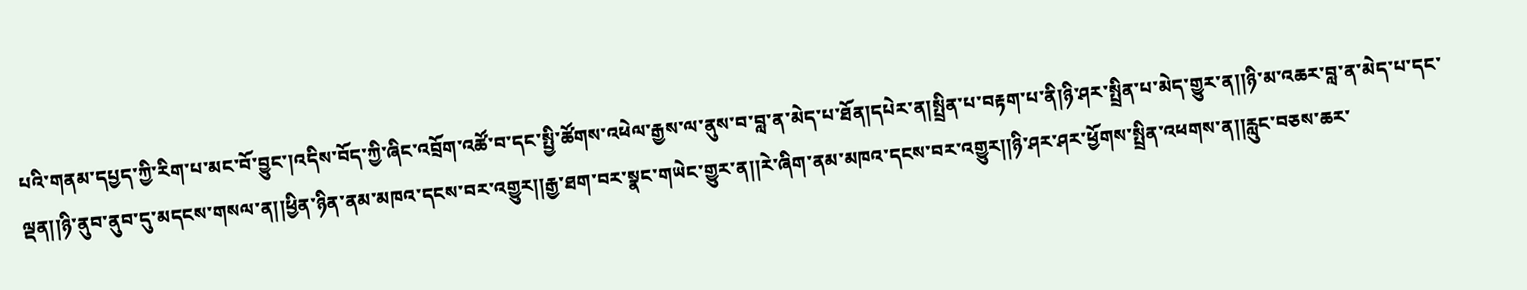པའི་གནམ་དཔྱད་ཀྱི་རིག་པ་མང་བོ་བྱུང་།འདིས་བོད་ཀྱི་ཞིང་འབྲོག་འཚོ་བ་དང་སྤྱི་ཚོགས་འཕེལ་རྒྱས་ལ་ནུས་བ་བླ་ན་མེད་པ་ཐོན།དཔེར་ན།སྤྲིན་པ་བརྟག་པ་ནི།ཉི་ཤར་སྤྲིན་པ་མེད་གྱུར་ན།།ཉི་མ་འཆར་བླ་ན་མེད་པ་དང་ལྡན།།ཉི་ནུབ་ནུབ་དུ་མདངས་གསལ་ན།།ཕྱིན་ཉིན་ནམ་མཁའ་དངས་བར་འགྱུར།།རྒྱ་ཐག་བར་སྣང་གཡེང་གྱུར་ན།།རེ་ཞིག་ནམ་མཁའ་དངས་བར་འགྱུར།།ཉི་ཤར་ཤར་ཕྱོགས་སྤྲིན་འཕགས་ན།།རླུང་བཅས་ཆར་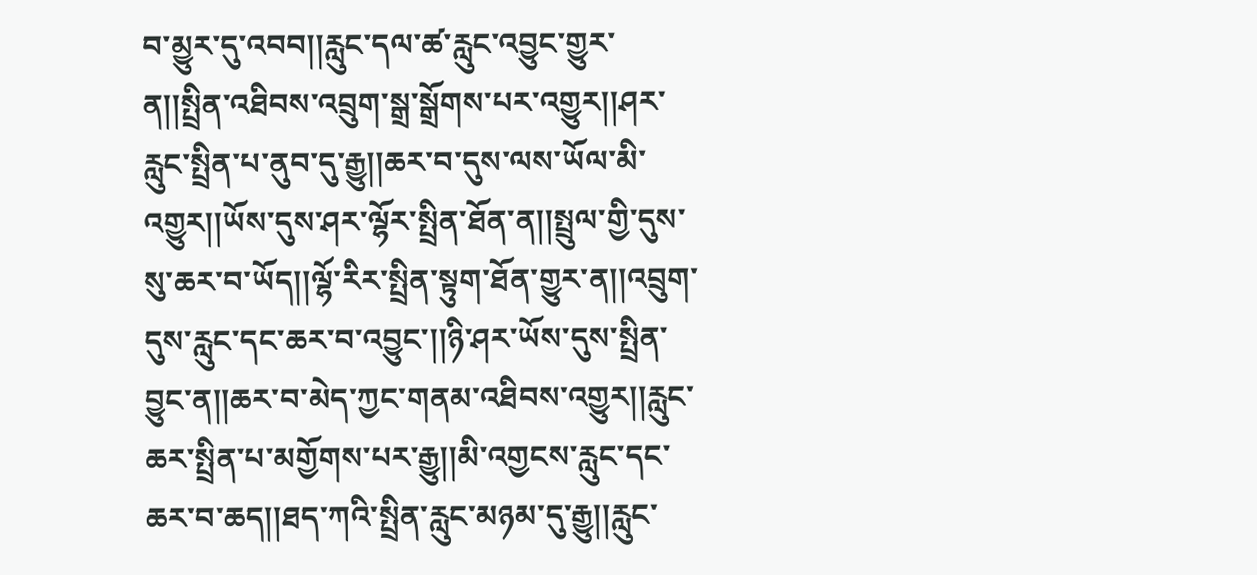བ་མྱུར་དུ་འབབ།།རླུང་དལ་ཚ་རླུང་འབྱུང་གྱུར་ན།།སྤྲིན་འཐིབས་འབྲུག་སྒྲ་སྒྲོགས་པར་འགྱུར།།ཤར་རླུང་སྤྲིན་པ་ནུབ་དུ་རྒྱུ།།ཆར་བ་དུས་ལས་ཡོལ་མི་འགྱུར།།ཡོས་དུས་ཤར་ལྷོར་སྤྲིན་ཐོན་ན།།སྤྲུལ་གྱི་དུས་སུ་ཆར་བ་ཡོད།།ལྷོ་རིར་སྤྲིན་སྟུག་ཐོན་གྱུར་ན།།འབྲུག་དུས་རླུང་དང་ཆར་བ་འབྱུང་།།ཉི་ཤར་ཡོས་དུས་སྤྲིན་བྱུང་ན།།ཆར་བ་མེད་ཀྱང་གནམ་འཐིབས་འགྱུར།།རླུང་ཆར་སྤྲིན་པ་མགྱོགས་པར་རྒྱུ།།མི་འགྱངས་རླུང་དང་ཆར་བ་ཆད།།ཐད་ཀའི་སྤྲིན་རླུང་མཉམ་དུ་རྒྱུ།།རླུང་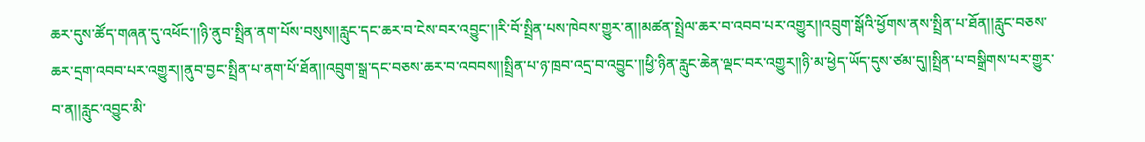ཆར་དུས་ཚོད་གཞན་དུ་འཕོང་།།ཉི་ནུབ་སྤྲིན་ནག་པོས་བསུས།།རླུང་དང་ཆར་བ་ངེས་བར་འབྱུང་།།རི་བོ་སྤྲིན་པས་ཁེབས་གྱུར་ན།།མཚན་སྤྲེལ་ཆར་བ་འབབ་པར་འགྱུར།།འབྲུག་སྒོའི་ཕྱོགས་ནས་སྤྲིན་པ་ཐོན།།རླུང་བཅས་ཆར་དྲག་འབབ་པར་འགྱུར།།ནུབ་བྱང་སྤྲིན་པ་ནག་པོ་ཐོན།།འབྲུག་སྒྲ་དང་བཅས་ཆར་བ་འབབས།།སྤྲིན་པ་ཉ་ཁྲབ་འདྲ་བ་འབྱུང་།།ཕྱི་ཉིན་རླུང་ཆེན་ལྡང་བར་འགྱུར།།ཉི་མ་ཕྱེད་ཡོད་དུས་ཙམ་དུ།།སྤྲིན་པ་བསྒྲིགས་པར་གྱུར་བ་ན།།རླུང་འབྱུང་མི་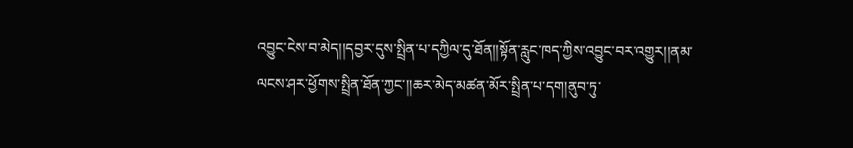འབྱུང་ངེས་བ་མེད།།དབྱར་དུས་སྤྲིན་པ་དཀྱིལ་དུ་ཐོན།།སྟོན་རླུང་ཁད་ཀྱིས་འབྱུང་བར་འགྱུར།།ནམ་ལངས་ཤར་ཕྱོགས་སྤྲིན་ཐོན་ཀྱང་།།ཆར་མེད་མཚན་མོར་སྤྲིན་པ་དག།ནུབ་ཏུ་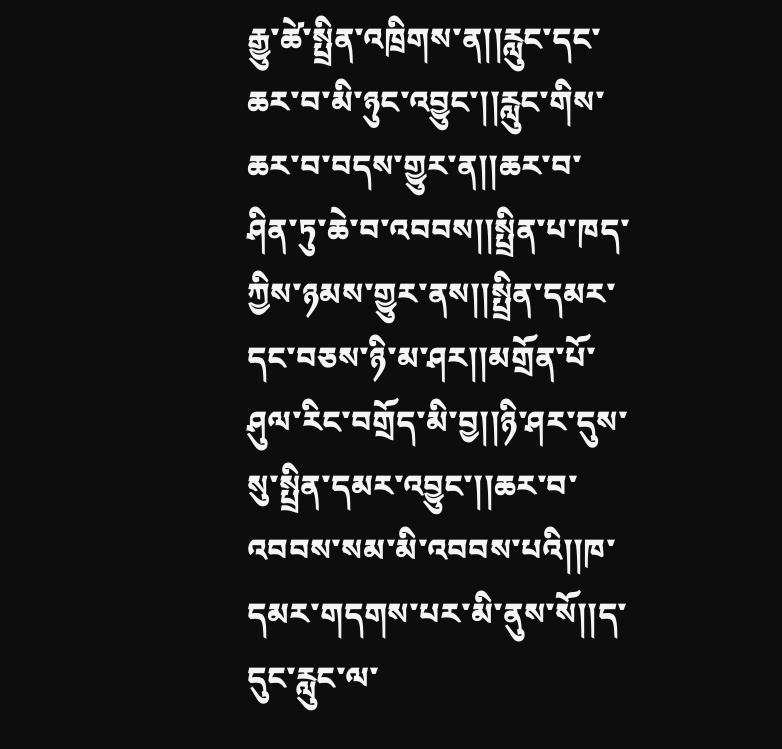རྒྱུ་ཚེ་སྤྲིན་འཁྲིགས་ན།།རླུང་དང་ཆར་བ་མི་ཉུང་འབྱུང་།།རླུང་གིས་ཆར་བ་བདས་གྱུར་ན།།ཆར་བ་ཤིན་ཏུ་ཆེ་བ་འབབས།།སྤྲིན་པ་ཁད་ཀྱིས་ཉམས་གྱུར་ནས།།སྤྲིན་དམར་དང་བཅས་ཉི་མ་ཤར།།མགྲོན་པོ་ཤུལ་རིང་བགྲོད་མི་བྱ།།ཉི་ཤར་དུས་སུ་སྤྲིན་དམར་འབྱུང་།།ཆར་བ་འབབས་སམ་མི་འབབས་པའི།།ཁ་དམར་གདགས་པར་མི་ནུས་སོ།།ད་དུང་རླུང་ལ་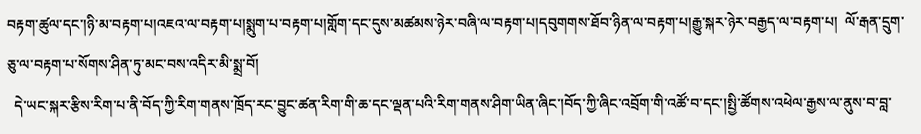བརྟག་ཚུལ་དང་།ཉི་མ་བརྟག་པ།འཇའ་ལ་བརྟག་པ།སྨུག་པ་བརྟག་པ།གློག་དང་དུས་མཚམས་ཉེར་བཞི་ལ་བརྟག་པ།དབུགགས་ཐོབ་ཉིན་ལ་བརྟག་པ།རྒྱུ་སྐར་ཉེར་བརྒྱད་ལ་བརྟག་པ།  ལོ་རྒན་དྲུག་ཅུ་ལ་བརྟག་པ་སོགས་ཤིན་ཏུ་མང་བས་འདིར་མི་སྨྲ་བོ།
  དེ་ཡང་སྐར་རྩིས་རིག་པ་ནི་བོད་ཀྱི་རིག་གནས་ཁྲོད་རང་བྱུང་ཚན་རིག་གི་ཆ་དང་ལྡན་པའི་རིག་གནས་ཤིག་ཡིན་ཞིང་།བོད་ཀྱི་ཞིང་འབྲོག་གི་འཚོ་བ་དང་།སྤྱི་ཚོགས་འཕེལ་རྒྱས་ལ་ནུས་བ་བླ་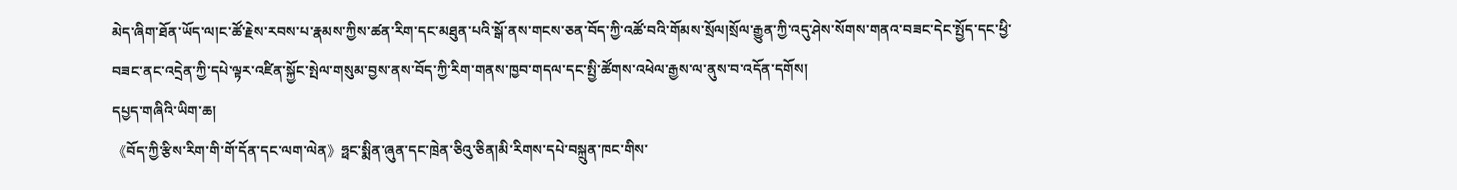མེད་ཞིག་ཐོན་ཡོད་ལ།ང་ཚོ་རྗེས་རབས་པ་རྣམས་ཀྱིས་ཚན་རིག་དང་མཐུན་པའི་སྒོ་ནས་གངས་ཅན་བོད་ཀྱི་འཚོ་བའི་གོམས་སྲོལ།སྲོལ་རྒྱུན་ཀྱི་འདུ་ཤེས་སོགས་གནའ་བཟང་དེང་སྤྱོད་དང་ཕྱི་བཟང་ནང་འདྲེན་ཀྱི་དཔེ་ལྟར་འཛིན་སྐྱོང་སྤེལ་གསུམ་བྱས་ནས་བོད་ཀྱི་རིག་གནས་ཁྱབ་གདལ་དང་སྤྱི་ཚོགས་འཕེལ་རྒྱས་ལ་ནུས་བ་འདོན་དགོས།
དཔྱད་གཞིའི་ཡིག་ཆ།
《བོད་ཀྱི་རྩིས་རིག་གི་གོ་དོན་དང་ལག་ལེན》ཧྥང་སྨིན་ཞུན་དང་ཁྲེན་ཅིའུ་ཅིན།མི་རིགས་དཔེ་བསྐྲུན་ཁང་གིས་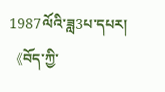1987ལོའི་ཟླ3པ་དཔར།
《བོད་ཀྱི་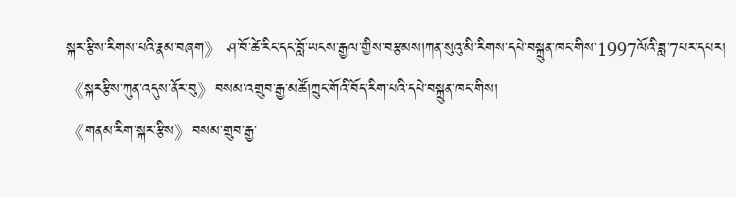སྐར་རྩིས་རིགས་པའི་རྣམ་བཞག》 ཤ་བོ་ཚེ་རིང་དང་བློ་ཡངས་རྒྱལ་གྱིས་བརྩམས།ཀན་སུའུ་མི་རིགས་དཔེ་བསྐྲུན་ཁང་གིས་1997ལོའི་ཟླ་7པར་དཔར།
《སྐརརྩིས་ཀུན་འདུས་ནོར་བུ》བསམ་འགྲུབ་རྒྱ་མཚོ།ཀྲུང་གོའི་བོད་རིག་པའི་དཔེ་བསྐྲུན་ཁང་གིས།
《གནམ་རིག་སྐར་རྩིས》བསམ་གྲུབ་རྒྱ་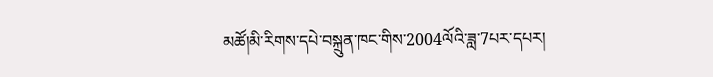མཚོ།མི་རིགས་དཔེ་བསྐྲུན་ཁང་གིས་2004ལོའི་ཟླ་7པར་དཔར།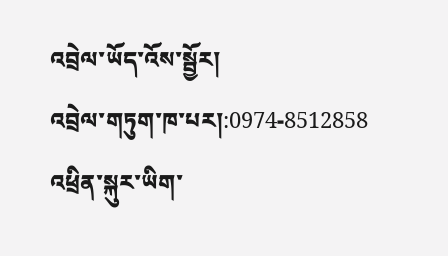འབྲེལ་ཡོད་འོས་སྦྱོར།
འབྲེལ་གཏུག་ཁ་པར།:0974-8512858
འཕྲིན་སྐུར་ཡིག་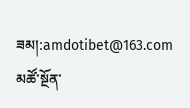ཟམ།:amdotibet@163.com
མཚོ་སྔོན་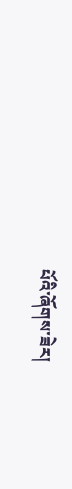པོའི་ཞོགས་ཟེར།